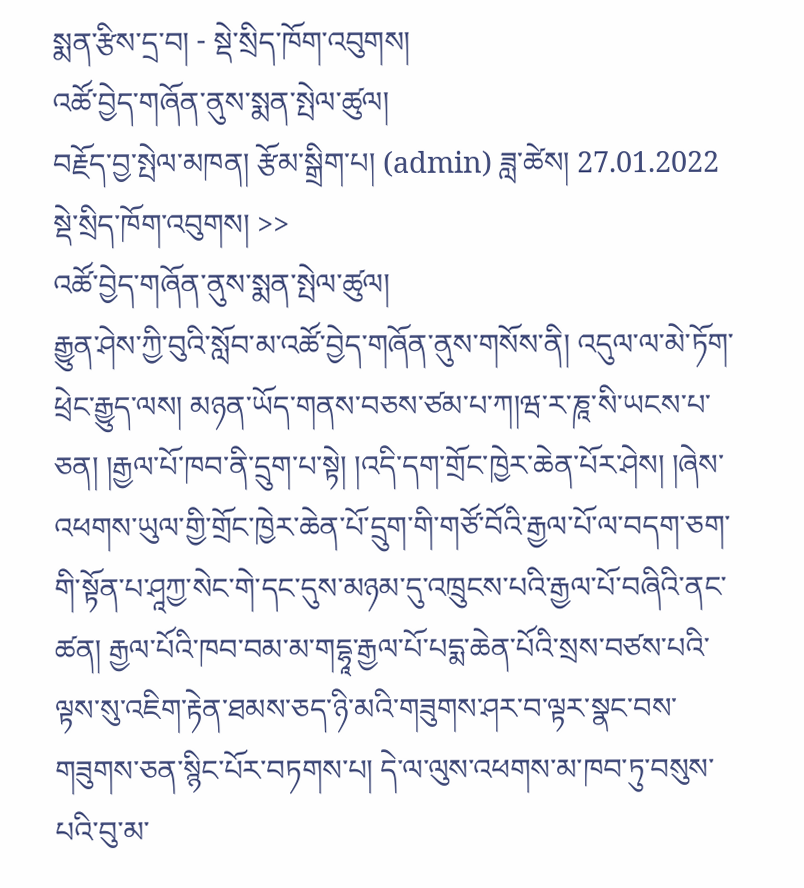སྨན་རྩིས་དྲ་བ། - སྡེ་སྲིད་ཁོག་འབུགས།
འཚོ་བྱེད་གཞོན་ནུས་སྨན་སྤེལ་ཚུལ།
བརྗོད་བྱ་སྤེལ་མཁན། རྩོམ་སྒྲིག་པ། (admin) ཟླ་ཚེས། 27.01.2022
སྡེ་སྲིད་ཁོག་འབུགས། >>
འཚོ་བྱེད་གཞོན་ནུས་སྨན་སྤེལ་ཚུལ།
རྒྱུན་ཤེས་ཀྱི་བུའི་སློབ་མ་འཚོ་བྱེད་གཞོན་ནུས་གསོས་ནི། འདུལ་ལ་མེ་ཏོག་ཕྲེང་རྒྱུད་ལས། མཉན་ཡོད་གནས་བཅས་ཙམ་པ་ཀ།ཝ་ར་ཎཱ་སི་ཡངས་པ་ཅན། །རྒྱལ་པོ་ཁབ་ནི་དྲུག་པ་སྟེ། །འདི་དག་གྲོང་ཁྱེར་ཆེན་པོར་ཤེས། །ཞེས་འཕགས་ཡུལ་གྱི་གྲོང་ཁྱེར་ཆེན་པོ་དྲུག་གི་གཙོ་བོའི་རྒྱལ་པོ་ལ་བདག་ཅག་གི་སྟོན་པ་ཤཱཀྱ་སེང་གེ་དང་དུས་མཉམ་དུ་འཁྲུངས་པའི་རྒྱལ་པོ་བཞིའི་ནང་ཚན། རྒྱལ་པོའི་ཁབ་བམ་མ་གདྷཱ་རྒྱལ་པོ་པདྨ་ཆེན་པོའི་སྲས་བཙས་པའི་ལྟས་སུ་འཇིག་རྟེན་ཐམས་ཅད་ཉི་མའི་གཟུགས་ཤར་བ་ལྟར་སྣང་བས་གཟུགས་ཅན་སྙིང་པོར་བཏགས་པ། དེ་ལ་ལུས་འཕགས་མ་ཁབ་ཏུ་བསུས་པའི་བུ་མ་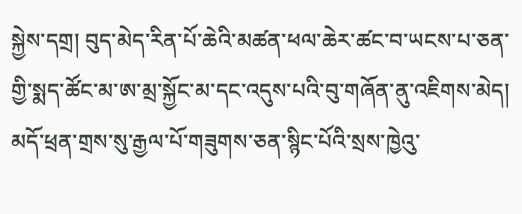སྐྱེས་དགྲ། བུད་མེད་རིན་པོ་ཆེའི་མཚན་ཕལ་ཆེར་ཚང་བ་ཡངས་པ་ཅན་གྱི་སྨད་ཚོང་མ་ཨ་མྲ་སྐྱོང་མ་དང་འདུས་པའི་བུ་གཞོན་ནུ་འཇིགས་མེད། མདོ་ཕྲན་གྲས་སུ་རྒྱལ་པོ་གཟུགས་ཅན་སྙིང་པོའི་སྲས་ཁྱེའུ་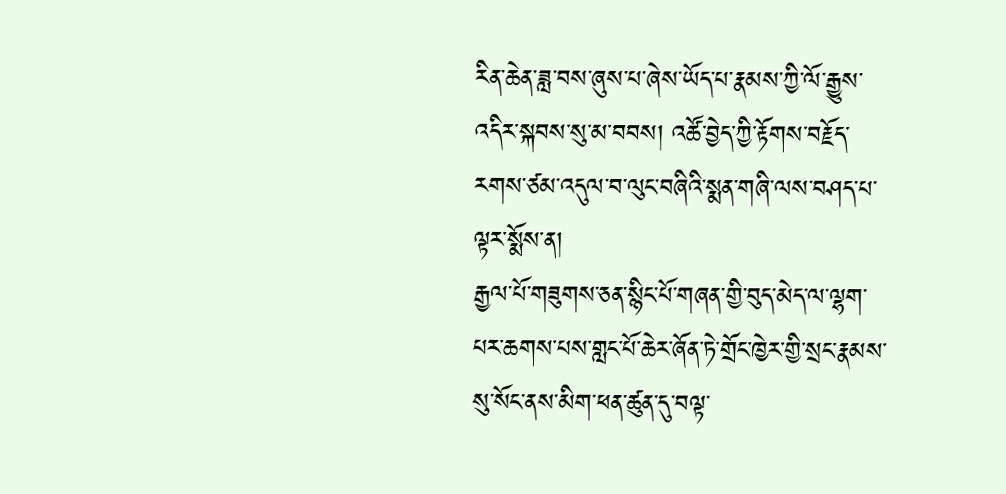རིན་ཆེན་ཟླ་བས་ཞུས་པ་ཞེས་ཡོད་པ་རྣམས་ཀྱི་ལོ་རྒྱུས་འདིར་སྐབས་སུ་མ་བབས། འཚོ་བྱེད་ཀྱི་རྟོགས་བརྗོད་རགས་ཙམ་འདུལ་བ་ལུང་བཞིའི་སྨན་གཞི་ལས་བཤད་པ་ལྟར་སྨོས་ན།
རྒྱལ་པོ་གཟུགས་ཅན་སྙིང་པོ་གཞན་གྱི་བུད་མེད་ལ་ལྷག་པར་ཆགས་པས་གླང་པོ་ཆེར་ཞོན་ཏེ་གྲོང་ཁྱེར་གྱི་སྲང་རྣམས་སུ་སོང་ནས་མིག་ཕན་ཚུན་དུ་བལྟ་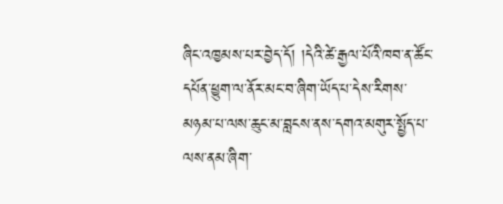ཞིང་འཁྱམས་པར་བྱེད་དོ། །དེའི་ཚེ་རྒྱལ་པོའི་ཁབ་ན་ཚོང་དཔོན་ཕྱུག་ལ་ནོར་མང་བ་ཞིག་ཡོད་པ་དེས་རིགས་མཉམ་པ་ལས་ཆུང་མ་བླངས་ནས་དགའ་མགུར་སྤྱོད་པ་ལས་ནམ་ཞིག་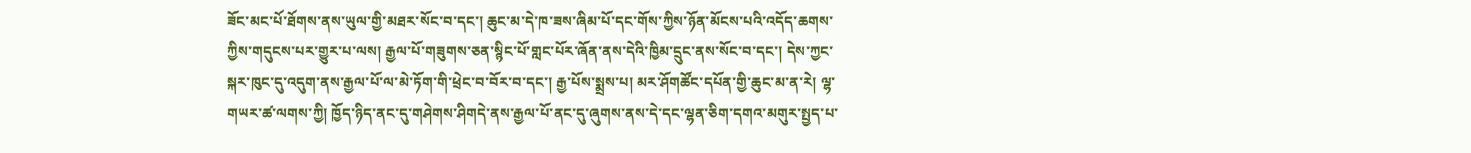ཟོང་མང་པོ་ཐོགས་ནས་ཡུལ་གྱི་མཐར་སོང་བ་དང་། ཆུང་མ་དེ་ཁ་ཟས་ཞིམ་པོ་དང་གོས་ཀྱིས་ཉོན་མོངས་པའི་འདོད་ཆགས་ཀྱིས་གདུངས་པར་གྱུར་པ་ལས། རྒྱལ་པོ་གཟུགས་ཅན་སྙིང་པོ་གླང་པོར་ཞོན་ནས་དེའི་ཁྱིམ་དྲུང་ནས་སོང་བ་དང་། དེས་ཀྱང་སྐར་ཁུང་དུ་འདུག་ནས་རྒྱལ་པོ་ལ་མེ་ཏོག་གི་ཕྲེང་བ་བོར་བ་དང་། རྒྱ་པོས་སྨྲས་པ། མར་ཤོགཚོང་དཔོན་གྱི་ཆུང་མ་ན་རེ། ལྷ་གཡར་ཚ་ལགས་ཀྱི། ཁྱོད་ཉིད་ནང་དུ་གཤེགས་ཤིགདེ་ནས་རྒྱལ་པོ་ནང་དུ་ཞུགས་ནས་དེ་དང་ལྷན་ཅིག་དགའ་མགུར་སྤྱད་པ་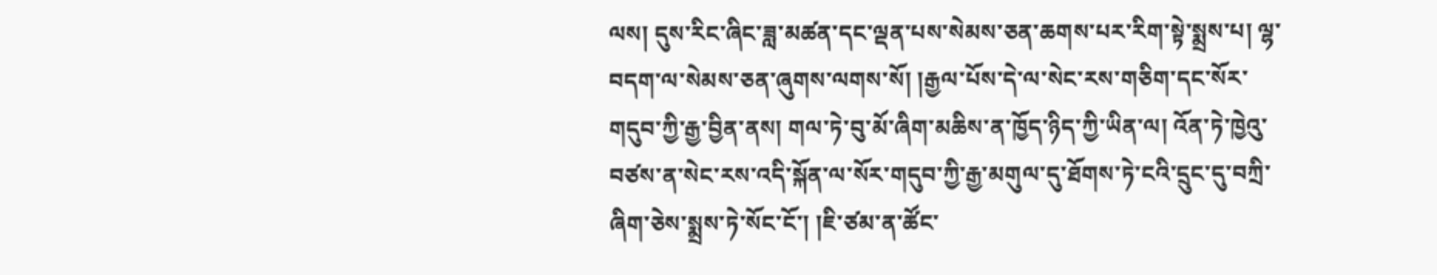ལས། དུས་རིང་ཞིང་ཟླ་མཚན་དང་ལྡན་པས་སེམས་ཅན་ཆགས་པར་རིག་སྟེ་སྨྲས་པ། ལྷ་བདག་ལ་སེམས་ཅན་ཞུགས་ལགས་སོ། །རྒྱལ་པོས་དེ་ལ་སེང་རས་གཅིག་དང་སོར་གདུབ་ཀྱི་རྒྱ་བྱིན་ནས། གལ་ཏེ་བུ་མོ་ཞིག་མཆིས་ན་ཁྱོད་ཉིད་ཀྱི་ཡིན་ལ། འོན་ཏེ་ཁྱེའུ་བཙས་ན་སེང་རས་འདི་སྐོན་ལ་སོར་གདུབ་ཀྱི་རྒྱ་མགུལ་དུ་ཐོགས་ཏེ་ངའི་དྲུང་དུ་བཀྲི་ཞིག་ཅེས་སྨྲས་ཏེ་སོང་ངོ་། །ཇི་ཙམ་ན་ཚོང་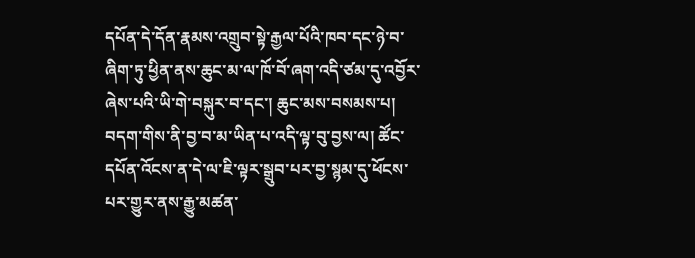དཔོན་དེ་དོན་རྣམས་འགྲུབ་སྟེ་རྒྱལ་པོའི་ཁབ་དང་ཉེ་བ་ཞིག་ཏུ་ཕྱིན་ནས་ཆུང་མ་ལ་ཁོ་བོ་ཞག་འདི་ཙམ་དུ་འབྱོར་ཞེས་པའི་ཡི་གེ་བསྐུར་བ་དང་། ཆུང་མས་བསམས་པ། བདག་གིས་ནི་བྱ་བ་མ་ཡིན་པ་འདི་ལྟ་བུ་བྱས་ལ། ཚོང་དཔོན་འོངས་ན་དེ་ལ་ཇི་ལྟར་སྒྲུབ་པར་བྱ་སྙམ་དུ་ཕོངས་པར་གྱུར་ནས་རྒྱུ་མཚན་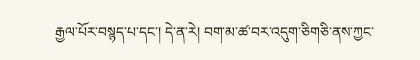རྒྱལ་པོར་བསྙད་པ་དང་། དེ་ན་རེ། བག་མ་ཚ་བར་འདུག་ཅིགཅི་ནས་ཀྱང་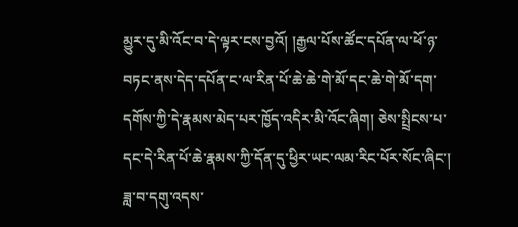མྱུར་དུ་མི་འོང་བ་དེ་ལྟར་ངས་བྱའོ། །རྒྱལ་པོས་ཚོང་དཔོན་ལ་ཕོ་ཉ་བཏང་ནས་དེད་དཔོན་ང་ལ་རིན་པོ་ཆེ་ཆེ་གེ་མོ་དང་ཆེ་གེ་མོ་དག་དགོས་ཀྱི་དེ་རྣམས་མེད་པར་ཁྱོད་འདིར་མི་འོང་ཞིག། ཅེས་སྤྲིངས་པ་དང་དེ་རིན་པོ་ཆེ་རྣམས་ཀྱི་དོན་དུ་ཕྱིར་ཡང་ལམ་རིང་པོར་སོང་ཞིང་། ཟླ་བ་དགུ་འདས་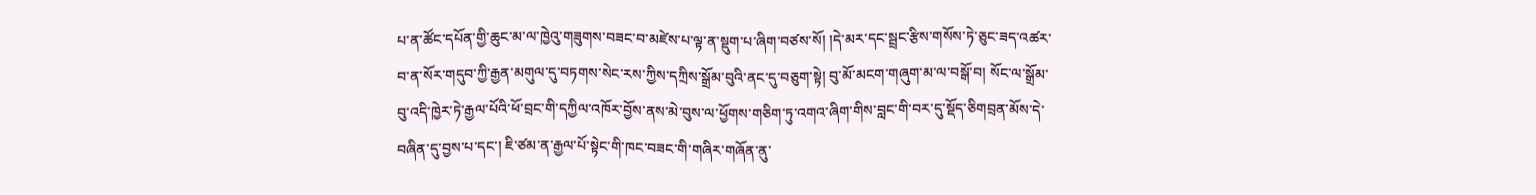པ་ན་ཚོང་དཔོན་གྱི་ཆུང་མ་ལ་ཁྱེའུ་གཟུགས་བཟང་བ་མཛེས་པ་ལྟ་ན་སྡུག་པ་ཞིག་བཙས་སོ། །དེ་མར་དང་སྦྲང་རྩིས་གསོས་ཏེ་ཅུང་ཟད་འཚར་བ་ན་སོར་གདུབ་ཀྱི་རྒྱན་མགུལ་དུ་བཏགས་སེང་རས་ཀྱིས་དཀྲིས་སྒྲོམ་བུའི་ནང་དུ་བཅུག་སྟེ། བུ་མོ་མངག་གཞུག་མ་ལ་བསྒོ་བ། སོང་ལ་སྒྲོམ་བུ་འདི་ཁྱེར་ཏེ་རྒྱལ་པོའི་ཕོ་བྲང་གི་དཀྱིལ་འཁོར་བྱོས་ནས་མེ་བུས་ལ་ཕྱོགས་གཅིག་ཏུ་འགའ་ཞིག་གིས་བླང་གི་བར་དུ་སྡོད་ཅིགབྲན་མོས་དེ་བཞིན་དུ་བྱས་པ་དང་། ཇི་ཙམ་ན་རྒྱལ་པོ་སྟེང་གི་ཁང་བཟང་གི་གཞིར་གཞོན་ནུ་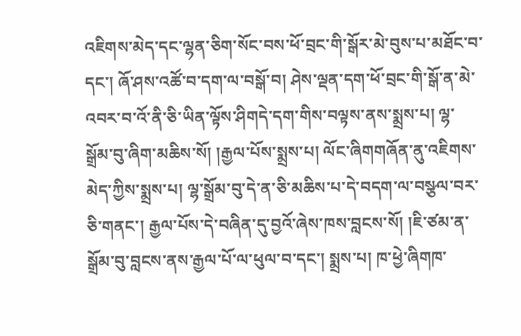འཇིགས་མེད་དང་ལྷན་ཅིག་སོང་བས་ཕོ་བྲང་གི་སྒོར་མེ་བུས་པ་མཐོང་བ་དང་། ཞོ་ཤས་འཚོ་བ་དག་ལ་བསྒོ་བ། ཤེས་ལྡན་དག་ཕོ་བྲང་གི་སྒོ་ན་མེ་འབར་བ་འོ་ནི་ཅི་ཡིན་ལྟོས་ཤིགདེ་དག་གིས་བལྟས་ནས་སྨྲས་པ། ལྷ་སྒྲོམ་བུ་ཞིག་མཆིས་སོ། །རྒྱལ་པོས་སྨྲས་པ། ལོང་ཞིགགཞོན་ནུ་འཇིགས་མེད་ཀྱིས་སྨྲས་པ། ལྷ་སྒྲོམ་བུ་དེ་ན་ཅི་མཆིས་པ་དེ་བདག་ལ་བསྩལ་བར་ཅི་གནང་། རྒྱལ་པོས་དེ་བཞིན་དུ་བྱའོ་ཞེས་ཁས་བླངས་སོ། །ཇི་ཙམ་ན་སྒྲོམ་བུ་བླངས་ནས་རྒྱལ་པོ་ལ་ཕུལ་བ་དང་། སྨྲས་པ། ཁ་ཕྱེ་ཞིགཁ་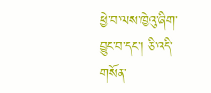ཕྱེ་བ་ལས་ཁྱེའུ་ཞིག་བྱུང་བ་དང་། ཅི་འདི་གསོན་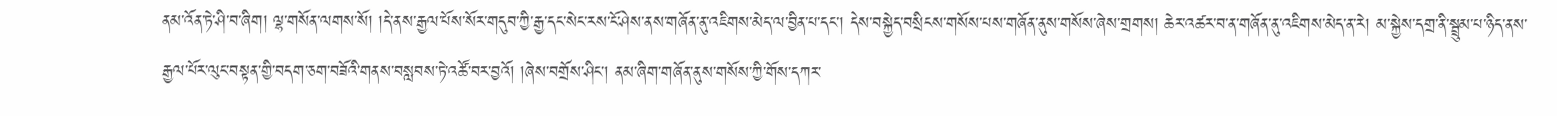ནམ་འོན་ཏེ་ཤི་བ་ཞིག། ལྷ་གསོན་ལགས་སོ། །དེ་ནས་རྒྱལ་པོས་སོར་གདུབ་ཀྱི་རྒྱ་དང་སེང་རས་ངོ་ཤེས་ནས་གཞོན་ནུ་འཇིགས་མེད་ལ་བྱིན་པ་དང་། དེས་བསྐྱེད་བསྲིངས་གསོས་པས་གཞོན་ནུས་གསོས་ཞེས་གྲགས། ཆེར་འཚར་བ་ན་གཞོན་ནུ་འཇིགས་མེད་ན་རེ། མ་སྐྱེས་དགྲ་ནི་སྦྲུམ་པ་ཉིད་ནས་རྒྱལ་པོར་ལུང་བསྟན་གྱི་བདག་ཅག་བཟོའི་གནས་བསླབས་ཏེ་འཚོ་བར་བྱའོ། །ཞེས་བགྲོས་ཤིང་། ནམ་ཞིག་གཞོན་ནུས་གསོས་ཀྱི་གོས་དཀར་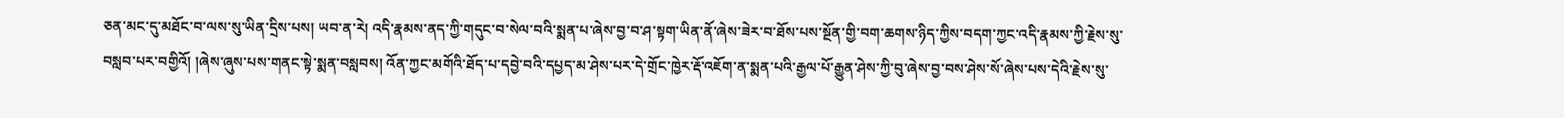ཅན་མང་དུ་མཐོང་བ་ལས་སུ་ཡིན་དྲིས་པས། ཡབ་ན་རེ། འདི་རྣམས་ནད་ཀྱི་གདུང་བ་སེལ་བའི་སྨན་པ་ཞེས་བྱ་བ་ཤ་སྟག་ཡིན་ནོ་ཞེས་ཟེར་བ་ཐོས་པས་སྔོན་གྱི་བག་ཆགས་ཉིད་ཀྱིས་བདག་ཀྱང་འདི་རྣམས་ཀྱི་རྗེས་སུ་བསླབ་པར་བགྱིའོ། །ཞེས་ཞུས་པས་གནང་སྟེ་སྨན་བསླབས། འོན་ཀྱང་མགོའི་ཐོད་པ་དབྱེ་བའི་དཔྱད་མ་ཤེས་པར་དེ་གྲོང་ཁྱེར་རྡོ་འཇོག་ན་སྨན་པའི་རྒྱལ་པོ་རྒྱུན་ཤེས་ཀྱི་བུ་ཞེས་བྱ་བས་ཤེས་སོ་ཞེས་པས་དེའི་རྗེས་སུ་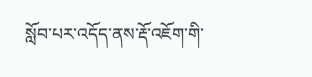སློབ་པར་འདོད་ནས་རྡོ་འཇོག་གི་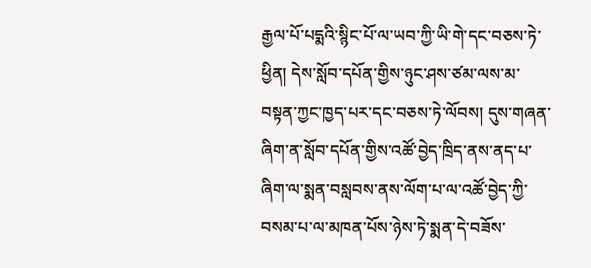རྒྱལ་པོ་པདྨའི་སྙིང་པོ་ལ་ཡབ་ཀྱི་ཡི་གེ་དང་བཅས་ཏེ་ཕྱིན། དེས་སློབ་དཔོན་གྱིས་ཉུང་ཤས་ཙམ་ལས་མ་བསྟན་ཀྱང་ཁྱད་པར་དང་བཅས་ཏེ་ལོབས། དུས་གཞན་ཞིག་ན་སློབ་དཔོན་གྱིས་འཚོ་བྱེད་ཁྲིད་ནས་ནད་པ་ཞིག་ལ་སྨན་བསླབས་ནས་ལོག་པ་ལ་འཚོ་བྱེད་ཀྱི་བསམ་པ་ལ་མཁན་པོས་ཉེས་ཏེ་སྨན་དེ་བཟོས་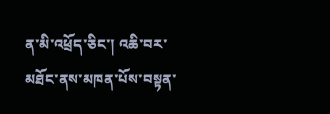ན་མི་འཕྲོད་ཅིང་། འཆི་བར་མཐོང་ནས་མཁན་པོས་བསྟན་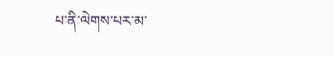པ་ནི་ལེགས་པར་མ་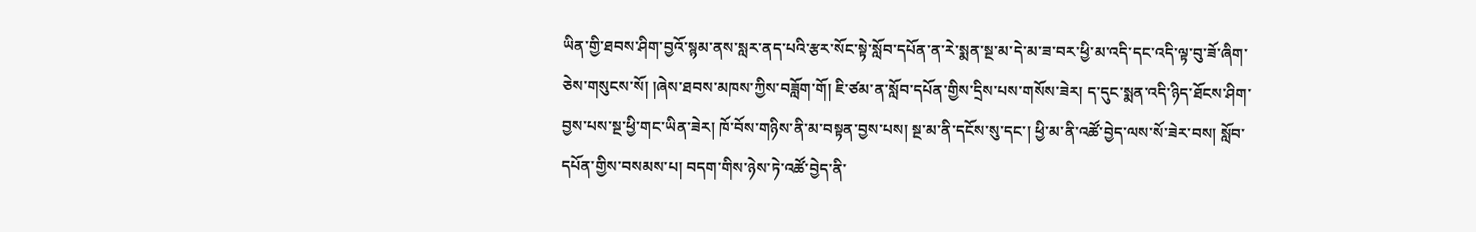ཡིན་གྱི་ཐབས་ཤིག་བྱའོ་སྙམ་ནས་སླར་ནད་པའི་རྩར་སོང་སྟེ་སློབ་དཔོན་ན་རེ་སྨན་སྔ་མ་དེ་མ་ཟ་བར་ཕྱི་མ་འདི་དང་འདི་ལྟ་བུ་ཟོ་ཞིག་ཅེས་གསུངས་སོ། །ཞེས་ཐབས་མཁས་ཀྱིས་བཟློག་གོ། ཇི་ཙམ་ན་སློབ་དཔོན་གྱིས་དྲིས་པས་གསོས་ཟེར། ད་དུང་སྨན་འདི་ཉིད་ཐོངས་ཤིག་བྱས་པས་སྔ་ཕྱི་གང་ཡིན་ཟེར། ཁོ་བོས་གཉིས་ནི་མ་བསྟན་བྱས་པས། སྔ་མ་ནི་དངོས་སུ་དང་། ཕྱི་མ་ནི་འཚོ་བྱེད་ལས་སོ་ཟེར་བས། སློབ་དཔོན་གྱིས་བསམས་པ། བདག་གིས་ཉེས་ཏེ་འཚོ་བྱེད་ནི་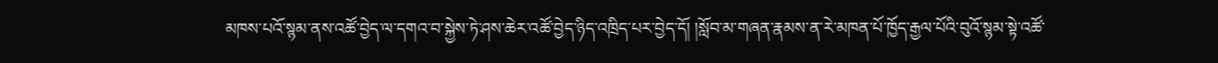མཁས་པའོ་སྙམ་ནས་འཚོ་བྱེད་ལ་དགའ་བ་སྐྱེས་ཏེ་ཤས་ཆེར་འཚོ་བྱེད་ཉིད་འཁྲིད་པར་བྱེད་དོ། །སློབ་མ་གཞན་རྣམས་ན་རེ་མཁན་པོ་ཁྱོད་རྒྱལ་པོའི་བུའོ་སྙམ་སྟེ་འཚོ་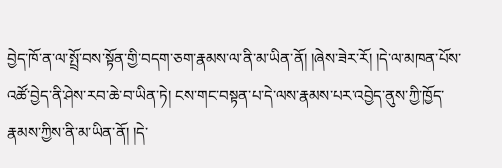བྱེད་ཁོ་ན་ལ་སྤྲོ་བས་སྟོན་གྱི་བདག་ཅག་རྣམས་ལ་ནི་མ་ཡིན་ནོ། །ཞེས་ཟེར་རོ། །དེ་ལ་མཁན་པོས་འཚོ་བྱེད་ནི་ཤེས་རབ་ཆེ་བ་ཡིན་ཏེ། ངས་གང་བསྟན་པ་དེ་ལས་རྣམས་པར་འབྱེད་ནུས་ཀྱི་ཁྱོད་རྣམས་ཀྱིས་ནི་མ་ཡིན་ནོ། །དེ་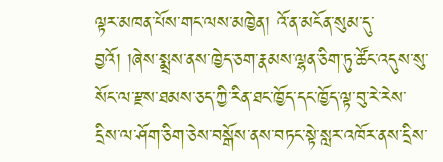ལྟར་མཁན་པོས་གང་ལས་མཁྱེན། འོ་ན་མངོན་སུམ་དུ་བྱའོ། །ཞེས་སྨྲས་ནས་ཁྱེད་ཅག་རྣམས་ལྷན་ཅིག་ཏུ་ཚོང་འདུས་སུ་སོང་ལ་རྫས་ཐམས་ཅད་ཀྱི་རིན་ཐང་ཁྱོད་དང་ཁྱོད་ལྟ་བུ་རེ་རེས་དྲིས་ལ་ཤོག་ཅིག་ཅེས་བསྒོས་ནས་བཏང་སྟེ་སླར་འཁོར་ནས་དྲིས་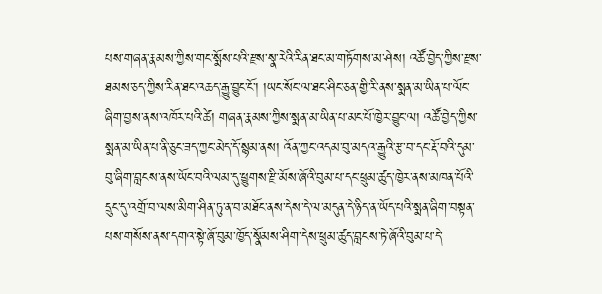པས་གཞན་རྣམས་ཀྱིས་གང་སྨོས་པའི་རྫས་སྣ་རེའི་རིན་ཐང་མ་གཏོགས་མ་ཤེས། འཚོ་བྱེད་ཀྱིས་རྫས་ཐམས་ཅད་ཀྱིས་རིན་ཐང་འཆད་རྒྱུ་བྱུང་ངོ་། །ཡང་སོང་ལ་ཐང་ཤིང་ཅན་གྱི་རི་ནས་སྨན་མ་ཡིན་པ་ལོང་ཞིག་བྱས་ནས་འཁོར་པའི་ཚེ། གཞན་རྣམས་ཀྱིས་སྨན་མ་ཡིན་པ་མང་པོ་ཁྱེར་བྱུང་ལ། འཚོ་བྱེད་ཀྱིས་སྨན་མ་ཡིན་པ་ནི་ཅུང་ཟད་ཀྱང་མེད་དོ་སྙམ་ནས། འོན་ཀྱང་འདམ་བུ་མདའ་རྒྱུའི་རྩ་བ་དང་རྡོ་བའི་དུམ་བུ་ཞིག་བླངས་ནས་ཡོང་བའི་ལམ་དུ་ཕྱུགས་རྫི་མོས་ཞོའི་བུམ་པ་དང་ཕྲུམ་ཚུད་ཁྱེར་ནས་མཁན་པོའི་དྲུང་དུ་འགྲོ་བ་ལས་མིག་ཤིན་ཏུ་ན་བ་མཐོང་ནས་དེས་དེ་ལ་མདུན་དེ་ཉིད་ན་ཡོད་པའི་སྨན་ཞིག་བསྟན་པས་གསོས་ནས་དགའ་སྟེ་ཞོ་བུམ་ཁྱོད་སྣོམས་ཤིག་དེས་ཕྲུམ་ཚུད་བླངས་ཏེ་ཞོའི་བུམ་པ་དེ་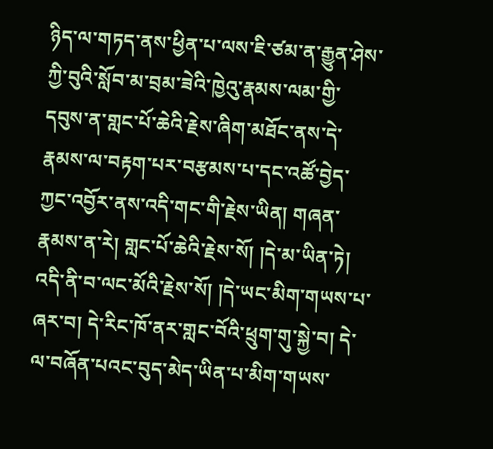ཉིད་ལ་གཏད་ནས་ཕྱིན་པ་ལས་ཇི་ཙམ་ན་རྒྱུན་ཤེས་ཀྱི་བུའི་སློབ་མ་བྲམ་ཟེའི་ཁྱེའུ་རྣམས་ལམ་གྱི་དབུས་ན་གླང་པོ་ཆེའི་རྗེས་ཞིག་མཐོང་ནས་དེ་རྣམས་ལ་བརྟག་པར་བརྩམས་པ་དང་འཚོ་བྱེད་ཀྱང་འབྱོར་ནས་འདི་གང་གི་རྗེས་ཡིན། གཞན་རྣམས་ན་རེ། གླང་པོ་ཆེའི་རྗེས་སོ། །དེ་མ་ཡིན་ཏེ། འདི་ནི་བ་ལང་མོའི་རྗེས་སོ། །དེ་ཡང་མིག་གཡས་པ་ཞར་བ། དེ་རིང་ཁོ་ནར་གླང་བོའི་ཕྲུག་གུ་སྐྱེ་བ། དེ་ལ་བཞོན་པའང་བུད་མེད་ཡིན་པ་མིག་གཡས་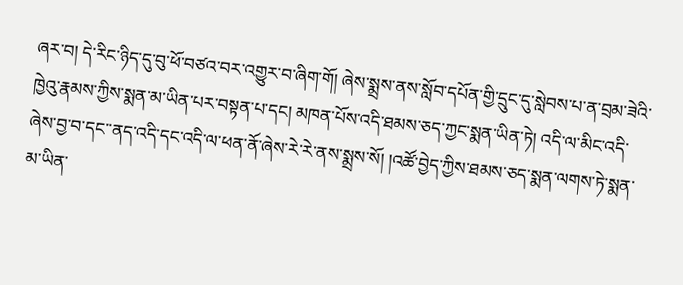ཞར་བ། དེ་རིང་ཉིད་དུ་བུ་ཕོ་བཙའ་བར་འགྱུར་བ་ཞིག་གོ། ཞེས་སྨྲས་ནས་སློབ་དཔོན་གྱི་དྲུང་དུ་སླེབས་པ་ན་བྲམ་ཟེའི་ཁྱེའུ་རྣམས་ཀྱིས་སྨན་མ་ཡིན་པར་བསྟན་པ་དང། མཁན་པོས་འདི་ཐམས་ཅད་ཀྱང་སྨན་ཡིན་ཏེ། འདི་ལ་མིང་འདི་ཞེས་བྱ་བ་དང་་ནད་འདི་དང་འདི་ལ་ཕན་ནོ་ཞེས་རེ་རེ་ནས་སྨྲས་སོ། །འཚོ་བྱེད་ཀྱིས་ཐམས་ཅད་སྨན་ལགས་ཏེ་སྨན་མ་ཡིན་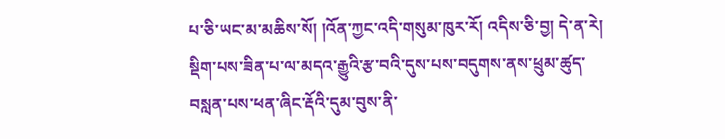པ་ཅི་ཡང་མ་མཆིས་སོ། །འོན་ཀྱང་འདི་གསུམ་ཁུར་རོ། འདིས་ཅི་བྱ། དེ་ན་རེ། སྡིག་པས་ཟིན་པ་ལ་མདའ་རྒྱུའི་རྩ་བའི་དུས་པས་བདུགས་ནས་ཕྲུམ་ཚུད་བསླན་པས་ཕན་ཞིང་རྡོའི་དུམ་བུས་ནི་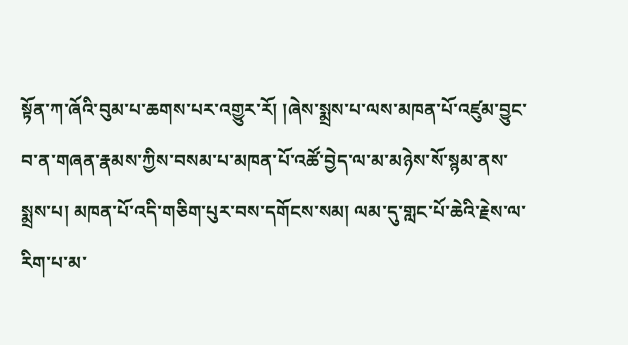སྟོན་ཀ་ཞོའི་བུམ་པ་ཆགས་པར་འགྱུར་རོ། །ཞེས་སྨྲས་པ་ལས་མཁན་པོ་འཛུམ་བྱུང་བ་ན་གཞན་རྣམས་ཀྱིས་བསམ་པ་མཁན་པོ་འཚོ་བྱེད་ལ་མ་མཉེས་སོ་སྙམ་ནས་སྨྲས་པ། མཁན་པོ་འདི་གཅིག་པུར་བས་དགོངས་སམ། ལམ་དུ་གླང་པོ་ཆེའི་རྗེས་ལ་རིག་པ་མ་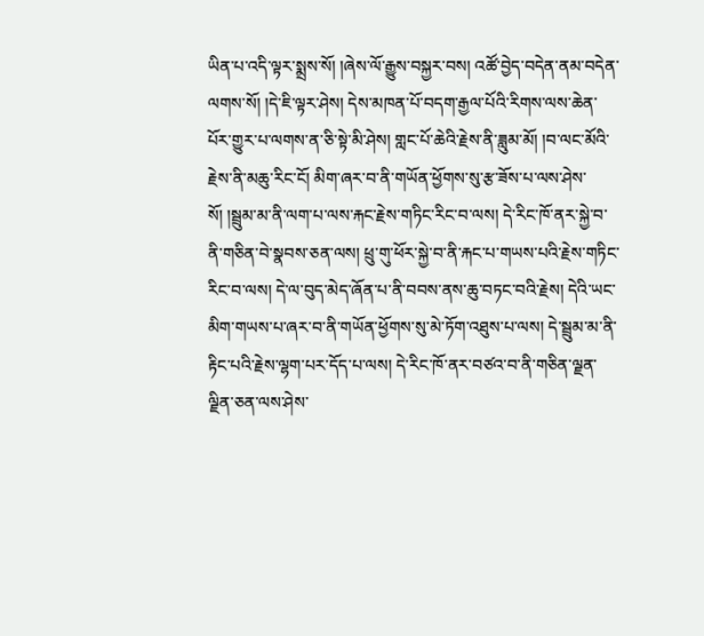ཡིན་པ་འདི་ལྟར་སྨྲས་སོ། །ཞེས་ལོ་རྒྱུས་བསྐྱར་བས། འཚོ་བྱེད་བདེན་ནམ་བདེན་ལགས་སོ། །དེ་ཇི་ལྟར་ཤེས། དེས་མཁན་པོ་བདག་རྒྱལ་པོའི་རིགས་ལས་ཆེན་པོར་གྱུར་པ་ལགས་ན་ཅི་སྟེ་མི་ཤེས། གླང་པོ་ཆེའི་རྗེས་ནི་ཟླུམ་མོ། །བ་ལང་མོའི་རྗེས་ནི་མཆུ་རིང་ངོ། མིག་ཞར་བ་ནི་གཡོན་ཕྱོགས་སུ་རྩ་ཟོས་པ་ལས་ཤེས་སོ། །སྦྲུམ་མ་ནི་ལག་པ་ལས་རྐང་རྗེས་གཏིང་རིང་བ་ལས། དེ་རིང་ཁོ་ནར་སྐྱེ་བ་ནི་གཅིན་བེ་སྣབས་ཅན་ལས། ཕྲུ་གུ་ཕོར་སྐྱེ་བ་ནི་རྐང་པ་གཡས་པའི་རྗེས་གཏིང་རིང་བ་ལས། དེ་ལ་བུད་མེད་ཞོན་པ་ནི་བབས་ནས་ཆུ་བཏང་བའི་རྗེས། དེའི་ཡང་མིག་གཡས་པ་ཞར་བ་ནི་གཡོན་ཕྱོགས་སུ་མེ་ཏོག་འཐུས་པ་ལས། དེ་སྦྲུམ་མ་ནི་རྟིང་པའི་རྗེས་ལྷག་པར་དོད་པ་ལས། དེ་རིང་ཁོ་ནར་བཙའ་བ་ནི་གཅིན་ལྗན་ལྗིན་ཅན་ལས་ཤེས་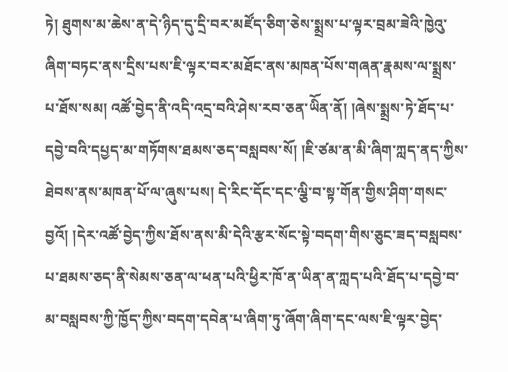ཏེ། ཐུགས་མ་ཆེས་ན་དེ་ཉིད་དུ་དྲི་བར་མཛོད་ཅིག་ཅེས་སྨྲས་པ་ལྟར་བྲམ་ཟེའི་ཁྱེའུ་ཞིག་བཏང་ནས་དྲིས་པས་ཇི་ལྟར་བར་མཐོང་ནས་མཁན་པོས་གཞན་རྣམས་ལ་སྨྲས་པ་ཐོས་སམ། འཚོ་བྱེད་ནི་འདི་འདྲ་བའི་ཤེས་རབ་ཅན་ཡིོན་ནོ། །ཞེས་སྨྲས་ཏེ་ཐོད་པ་དབྱེ་བའི་དཔྱད་མ་གཏོགས་ཐམས་ཅད་བསླབས་སོ། །ཇི་ཙམ་ན་མི་ཞིག་ཀླད་ནད་ཀྱིས་ཐེབས་ནས་མཁན་པོ་ལ་ཞུས་པས། དེ་རིང་དོང་དང་ལྕི་བ་སྟ་གོན་གྱིས་ཤིག་གསང་བྱའོ། །དེར་འཚོ་བྱེད་ཀྱིས་ཐོས་ནས་མི་དེའི་རྩར་སོང་སྟེ་བདག་གིས་ཅུང་ཟད་བསླབས་པ་ཐམས་ཅད་ནི་སེམས་ཅན་ལ་ཕན་པའི་ཕྱིར་ཁོ་ན་ཡིན་ན་ཀླད་པའི་ཐོད་པ་དབྱེ་བ་མ་བསླབས་ཀྱི་ཁྱོད་ཀྱིས་བདག་དབེན་པ་ཞིག་ཏུ་ཞོག་ཞིག་དང་ལས་ཇི་ལྟར་བྱེད་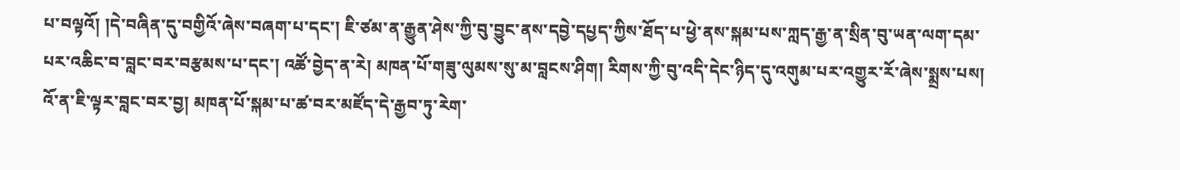པ་བལྟའོ། །དེ་བཞིན་དུ་བགྱིའོ་ཞེས་བཞག་པ་དང་། ཇི་ཙམ་ན་རྒྱུན་ཤེས་ཀྱི་བུ་བྱུང་ནས་དབྱེ་དཔྱད་ཀྱིས་ཐོད་པ་ཕྱེ་ནས་སྐམ་པས་ཀླད་རྒྱ་ན་སྲིན་བུ་ཡན་ལག་དམ་པར་འཆིང་བ་བླང་བར་བརྩམས་པ་དང་། འཚོ་བྱེད་ན་རེ། མཁན་པོ་གཟུ་ལུམས་སུ་མ་བླངས་ཤིག། རིགས་ཀྱི་བུ་འདི་དེང་ཉིད་དུ་འགུམ་པར་འགྱུར་རོ་ཞེས་སྨྲས་པས། འོ་ན་ཇི་ལྟར་བླང་བར་བྱ། མཁན་པོ་སྐམ་པ་ཚ་བར་མཛོད་དེ་རྒྱབ་ཏུ་རེག་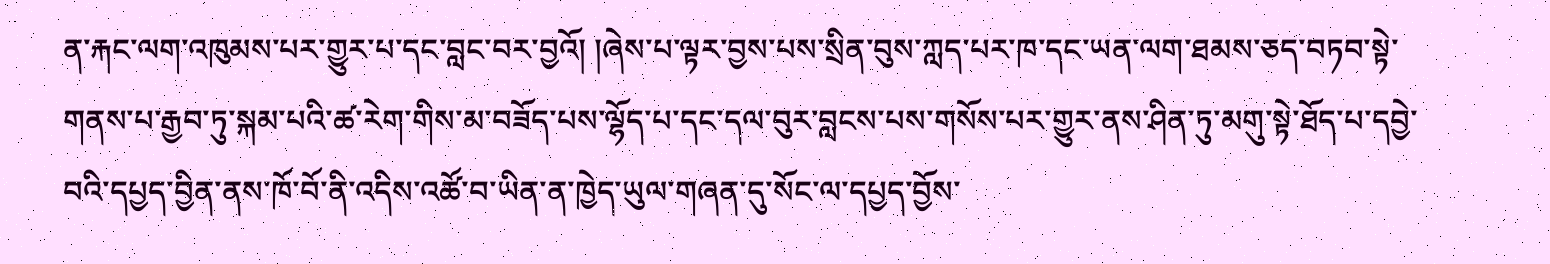ན་རྐང་ལག་འཁུམས་པར་གྱུར་པ་དང་བླང་བར་བྱའོ། །ཞེས་པ་ལྟར་བྱས་པས་སྲིན་བུས་ཀླད་པར་ཁ་དང་ཡན་ལག་ཐམས་ཅད་བཏབ་སྟེ་གནས་པ་རྒྱབ་ཏུ་སྐམ་པའི་ཚ་རེག་གིས་མ་བཟོད་པས་ལྷོད་པ་དང་དལ་བུར་བླངས་པས་གསོས་པར་གྱུར་ནས་ཤིན་ཏུ་མགུ་སྟེ་ཐོད་པ་དབྱེ་བའི་དཔྱད་བྱིན་ནས་ཁོ་བོ་ནི་འདིས་འཚོ་བ་ཡིན་ན་ཁྱེད་ཡུལ་གཞན་དུ་སོང་ལ་དཔྱད་བྱོས་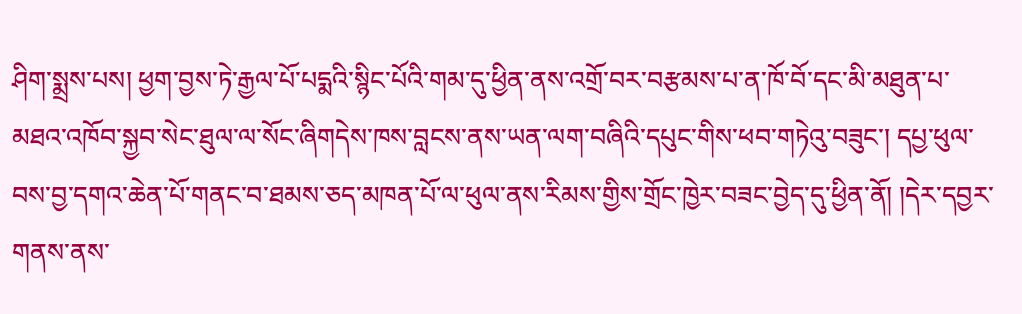ཤིག་སྨྲས་པས། ཕྱག་བྱས་ཏེ་རྒྱལ་པོ་པདྨའི་སྙིང་པོའི་གམ་དུ་ཕྱིན་ནས་འགྲོ་བར་བརྩམས་པ་ན་ཁོ་བོ་དང་མི་མཐུན་པ་མཐའ་འཁོབ་སྐྱབ་སེང་ཐུལ་ལ་སོང་ཞིགདེས་ཁས་བླངས་ནས་ཡན་ལག་བཞིའི་དཔུང་གིས་ཕབ་གཏེའུ་བཟུང་། དཔྱ་ཕུལ་བས་བྱ་དགའ་ཆེན་པོ་གནང་བ་ཐམས་ཅད་མཁན་པོ་ལ་ཕུལ་ནས་རིམས་གྱིས་གྲོང་ཁྱེར་བཟང་བྱེད་དུ་ཕྱིན་ནོ། །དེར་དབྱར་གནས་ནས་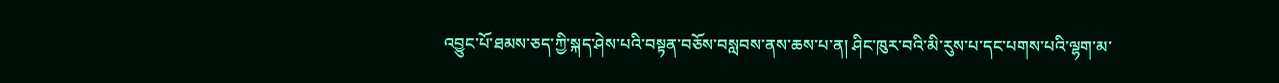འབྱུང་པོ་ཐམས་ཅད་ཀྱི་སྐད་ཤེས་པའི་བསྟན་བཅོས་བསླབས་ནས་ཆས་པ་ན། ཤིང་ཁུར་བའི་མི་རུས་པ་དང་པགས་པའི་ལྷག་མ་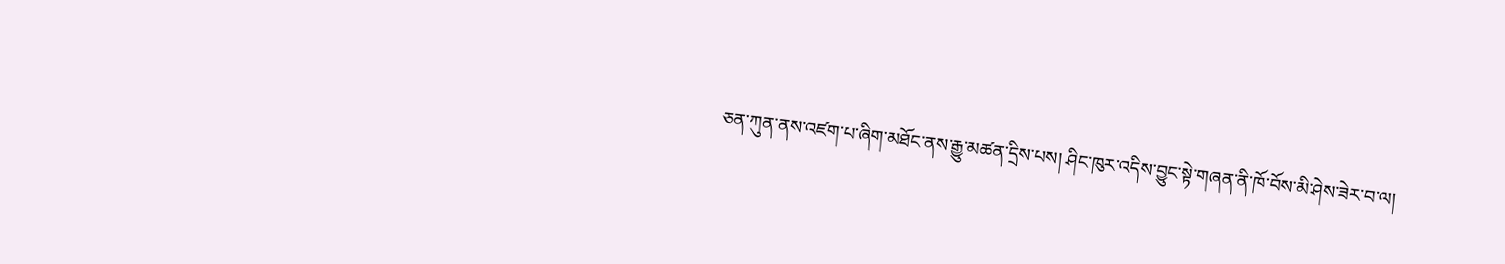ཅན་ཀུན་ནས་འཛག་པ་ཞིག་མཐོང་ནས་རྒྱུ་མཚན་དྲིས་པས། ཤིང་ཁུར་འདིས་བྱུང་སྟེ་གཞན་ནི་ཁོ་བོས་མི་ཤེས་ཟེར་བ་ལ།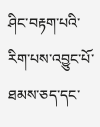ཤིང་བརྟག་པའི་རིག་པས་འབྱུང་པོ་ཐམས་ཅད་དང་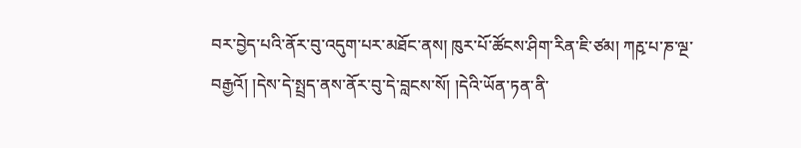བར་བྱེད་པའི་ནོར་བུ་འདུག་པར་མཐོང་ནས། ཁུར་པོ་ཚོངས་ཤིག་རིན་ཇི་ཙམ། ཀརྵ་པ་ཎ་ལྔ་བརྒྱའོ། །དེས་དེ་སྤྲད་ནས་ནོར་བུ་དེ་བླངས་སོ། །དེའི་ཡོན་ཏན་ནི་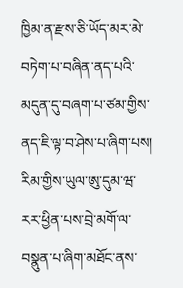ཁྱིམ་ན་རྫས་ཅི་ཡོད་མར་མེ་བཏེག་པ་བཞིན་ནད་པའི་མདུན་དུ་བཞག་པ་ཙམ་གྱིས་ནད་ཇི་ལྟ་བ་ཤེས་པ་ཞིག་པས། རིམ་གྱིས་ཡུལ་ཨུ་དུམ་ཝ་རར་ཕྱིན་པས་བྲེ་མགོ་ལ་བསྣུན་པ་ཞིག་མཐོང་ནས་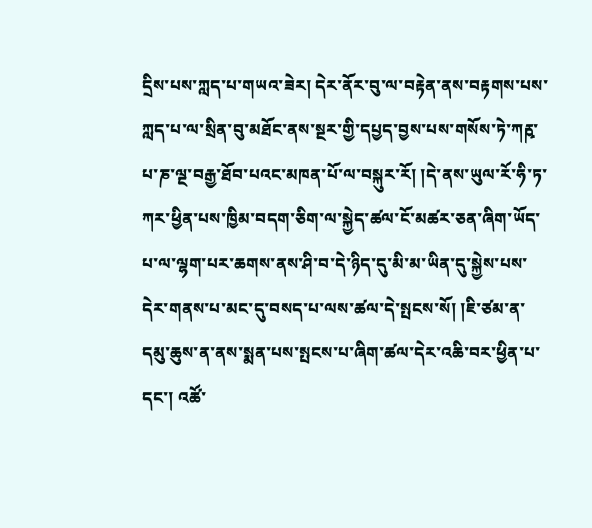དྲིས་པས་ཀླད་པ་གཡའ་ཟེར། དེར་ནོར་བུ་ལ་བརྟེན་ནས་བརྟགས་པས་ཀླད་པ་ལ་སྲིན་བུ་མཐོང་ནས་སྔར་གྱི་དཔྱད་བྱས་པས་གསོས་ཏེ་ཀརྵ་པ་ཎ་ལྔ་བརྒྱ་ཐོབ་པའང་མཁན་པོ་ལ་བསྐུར་རོ། །དེ་ནས་ཡུལ་རོ་ཧི་ཏ་ཀར་ཕྱིན་པས་ཁྱིམ་བདག་ཅིག་ལ་སྐྱེད་ཚལ་ངོ་མཚར་ཅན་ཞིག་ཡོད་པ་ལ་ལྷག་པར་ཆགས་ནས་ཤི་བ་དེ་ཉིད་དུ་མི་མ་ཡིན་དུ་སྐྱེས་པས་དེར་གནས་པ་མང་དུ་བསད་པ་ལས་ཚལ་དེ་སྤངས་སོ། །ཇི་ཙམ་ན་དམུ་ཆུས་ན་ནས་སྨན་པས་སྤངས་པ་ཞིག་ཚལ་དེར་འཆི་བར་ཕྱིན་པ་དང་། འཚོ་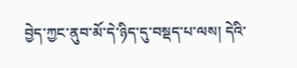བྱེད་ཀྱང་ནུབ་མོ་དེ་ཉིད་དུ་བསྡད་པ་ལས། དེའི་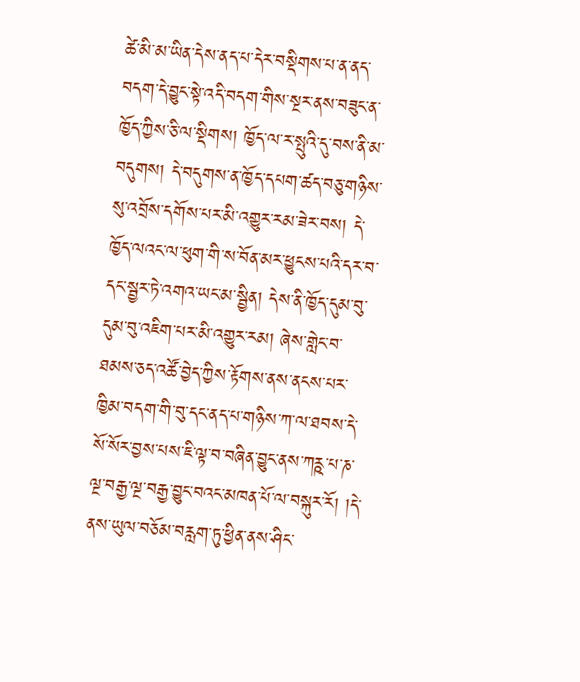ཚེ་མི་མ་ཡིན་དེས་ནད་པ་དེར་བསྡིགས་པ་ན་ནད་བདག་དེ་བྱུང་སྟེ་འདི་བདག་གིས་སྔར་ནས་བཟུང་ན་ཁྱོད་ཀྱིས་ཅི་ལ་སྡིགས། ཁྱོད་ལ་ར་སྤུའི་དུ་བས་ནི་མ་བདུགས། དེ་བདུགས་ན་ཁྱོད་དཔག་ཚད་བཅུ་གཉིས་སུ་འབྲོས་དགོས་པར་མི་འགྱུར་རམ་ཟེར་བས། དེ་ཁྱོད་ལའང་ལ་ཕུག་གི་ས་བོན་མར་ཕྱུངས་པའི་དར་བ་དང་སྦྱར་ཏེ་འགའ་ཡང་མ་སྦྱིན། དེས་ནི་ཁྱོད་དུམ་བུ་དུམ་བུ་འཇིག་པར་མི་འགྱུར་རམ། ཞེས་གླེང་བ་ཐམས་ཅད་འཚོ་བྱེད་ཀྱིས་རྟོགས་ནས་ནངས་པར་ཁྱིམ་བདག་གི་བུ་དང་ནད་པ་གཉིས་ཀ་ལ་ཐབས་དེ་སོ་སོར་བྱས་པས་ཇི་ལྟ་བ་བཞིན་བྱུང་ནས་ཀརྵ་པ་ཎ་ལྔ་བརྒྱ་ལྔ་བརྒྱ་བྱུང་བའང་མཁན་པོ་ལ་བསྐུར་རོ། །དེ་ནས་ཡུལ་བཅོམ་བརླག་ཏུ་ཕྱིན་ནས་ཤིང་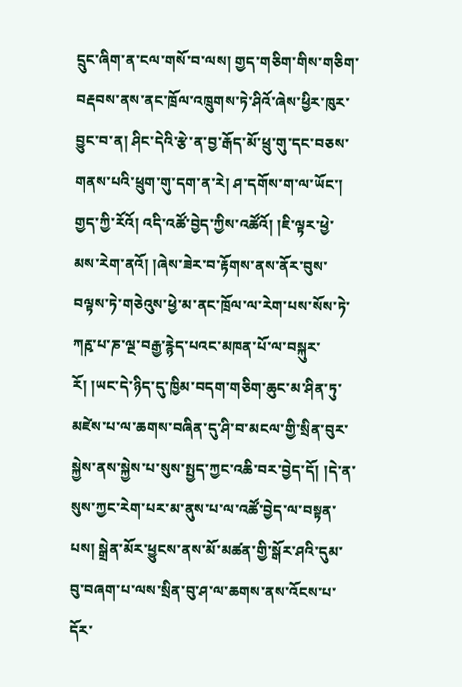དྲུང་ཞིག་ན་ངལ་གསོ་བ་ལས། གྱད་གཅིག་གིས་གཅིག་བརྡབས་ནས་ནང་ཁྲོལ་འཁྲུགས་ཏེ་ཤིའོ་ཞེས་ཕྱིར་ཁུར་བྱུང་བ་ན། ཤིང་དེའི་རྩེ་ན་བྱ་རྒོད་མོ་ཕྲུ་གུ་དང་བཅས་གནས་པའི་ཕྲུག་གུ་དག་ན་རེ། ཤ་དགོས་ག་ལ་ཡོང་། གྱད་ཀྱི་རོའོ། འདི་འཚོ་བྱེད་ཀྱིས་འཚོའོ། །ཇི་ལྟར་ཕྱེ་མས་རེག་ནའོ། །ཞེས་ཟེར་བ་རྟོགས་ནས་ནོར་བུས་བལྟས་ཏེ་གཅེའུས་ཕྱེ་མ་ནང་ཁྲོལ་ལ་རེག་པས་སོས་ཏེ་ཀརྵ་པ་ཎ་ལྔ་བརྒྱ་རྙེད་པའང་མཁན་པོ་ལ་བསྐུར་རོ། །ཡང་དེ་ཉིད་དུ་ཁྱིམ་བདག་གཅིག་ཆུང་མ་ཤིན་ཏུ་མཛེས་པ་ལ་ཆགས་བཞིན་དུ་ཤི་བ་མངལ་གྱི་སྲིན་བུར་སྐྱེས་ནས་སྐྱེས་པ་སུས་སྤྱད་ཀྱང་འཆི་བར་བྱེད་དོ། །དེ་ན་སུས་ཀྱང་རེག་པར་མ་ནུས་པ་ལ་འཚོ་བྱེད་ལ་བསྟན་པས། སྒྲེན་མོར་ཕྱུངས་ནས་མོ་མཚན་གྱི་སྒོར་ཤའི་དུམ་བུ་བཞག་པ་ལས་སྲིན་བུ་ཤ་ལ་ཆགས་ནས་འོངས་པ་དོར་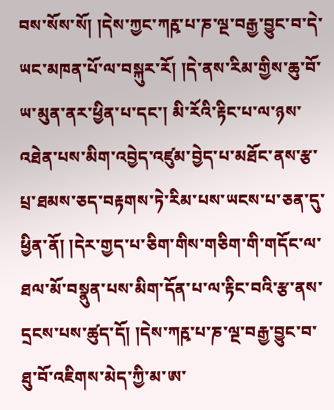བས་སོས་སོ། །དེས་ཀྱང་ཀརྵ་པ་ཎ་ལྔ་བརྒྱ་བྱུང་བ་དེ་ཡང་མཁན་པོ་ལ་བསྐུར་རོ། །དེ་ནས་རིམ་གྱིས་ཆུ་བོ་ཡ་མུན་ནར་ཕྱིན་པ་དང་། མི་རོའི་རྟིང་པ་ལ་ཉས་འཐེན་པས་མིག་འབྱེད་འཛུམ་བྱེད་པ་མཐོང་ནས་རྩ་པྲ་ཐམས་ཅད་བརྟགས་ཏེ་རིམ་པས་ཡངས་པ་ཅན་དུ་ཕྱིན་ནོ། །དེར་གྱད་པ་ཅིག་གིས་གཅིག་གི་གདོང་ལ་ཐལ་མོ་བསྣུན་པས་མིག་དོན་པ་ལ་རྟིང་བའི་རྩ་ནས་དྲངས་པས་ཚུད་དོ། །དེས་ཀརྵ་པ་ཎ་ལྔ་བརྒྱ་བྱུང་བ་ཐུ་བོ་འཇིགས་མེད་ཀྱི་མ་ཨ་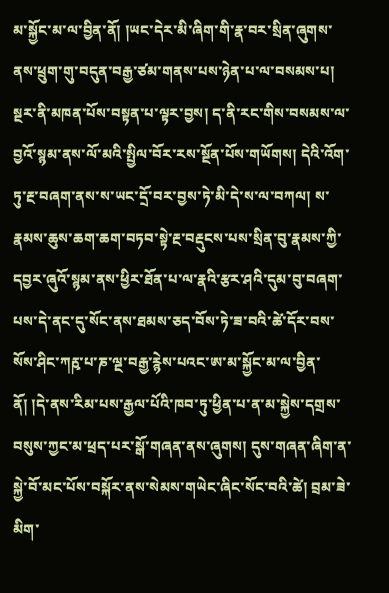མ་སྐྱོང་མ་ལ་བྱིན་ནོ། །ཡང་དེར་མི་ཞིག་གི་རྣ་བར་སྲིན་ཞུགས་ནས་ཕྲུག་གུ་བདུན་བརྒྱ་ཙམ་གནས་པས་ཉེན་པ་ལ་བསམས་པ། སྔར་ནི་མཁན་པོས་བསྟན་པ་ལྟར་བྱས། ད་ནི་རང་གིས་བསམས་ལ་བྱའོ་སྙམ་ནས་ལོ་མའི་སྤྱིལ་བོར་རས་སྔོན་པོས་གཡོགས། དེའི་འོག་ཏུ་རྔ་བཞག་ནས་ས་ཡང་དྲོ་བར་བྱས་ཏེ་མི་དེ་ས་ལ་བཀལ། ས་རྣམས་ཆུས་ཆག་ཆག་བཏབ་སྟེ་རྔ་བརྡུངས་པས་སྲིན་བུ་རྣམས་ཀྱི་དབྱར་ཞུའོ་སྙམ་ནས་ཕྱིར་ཐོན་པ་ལ་རྣའི་རྩར་ཤའི་དུམ་བུ་བཞག་པས་དེ་ནང་དུ་སོང་ནས་ཐམས་ཅད་བོས་ཏེ་ཟ་བའི་ཚེ་དོར་བས་སོས་ཤིང་ཀརྵ་པ་ཎ་ལྔ་བརྒྱ་རྙེས་པའང་ཨ་མ་སྐྱོང་མ་ལ་བྱིན་ནོ། །དེ་ནས་རིམ་པས་རྒྱལ་པོའི་ཁབ་ཏུ་ཕྱིན་པ་ན་མ་སྐྱེས་དགྲས་བསུས་ཀྱང་མ་ཕྲད་པར་སྒོ་གཞན་ནས་ཞུགས། དུས་གཞན་ཞིག་ན་སྐྱེ་བོ་མང་པོས་བསྐོར་ནས་སེམས་གཡེང་ཞིང་སོང་བའི་ཚེ། བྲམ་ཟེ་མིག་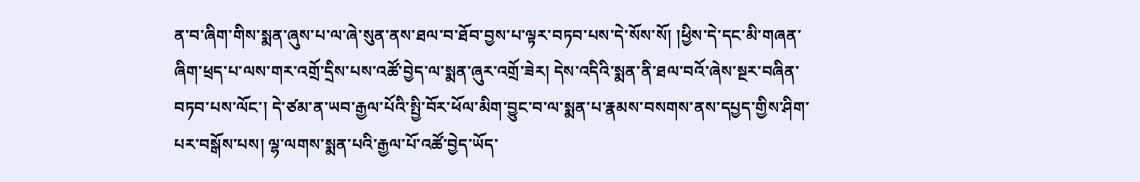ན་བ་ཞིག་གིས་སྨན་ཞུས་པ་ལ་ཞེ་སུན་ནས་ཐལ་བ་ཐོབ་བྱས་པ་ལྟར་བཏབ་པས་དེ་སོས་སོ། །ཕྱིས་དེ་དང་མི་གཞན་ཞིག་ཕྲད་པ་ལས་གར་འགྲོ་དྲིས་པས་འཚོ་བྱེད་ལ་སྨན་ཞུར་འགྲོ་ཟེར། དེས་འདིའི་སྨན་ནི་ཐལ་བའོ་ཞེས་སྔར་བཞིན་བཏབ་པས་ལོང་། དེ་ཙམ་ན་ཡབ་རྒྱལ་པོའི་སྤྱི་བོར་ཕོལ་མིག་བྱུང་བ་ལ་སྨན་པ་རྣམས་བསགས་ནས་དཔྱད་གྱིས་ཤིག་པར་བསྒོས་པས། ལྷ་ལགས་སྨན་པའི་རྒྱལ་པོ་འཚོ་བྱེད་ཡོད་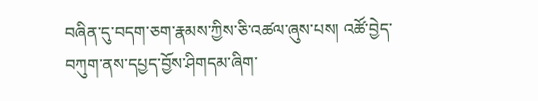བཞིན་དུ་བདག་ཅག་རྣམས་ཀྱིས་ཅི་འཚལ་ཞུས་པས། འཚོ་བྱེད་བཀུག་ནས་དཔྱད་བྱོས་ཤིགདམ་ཞིག་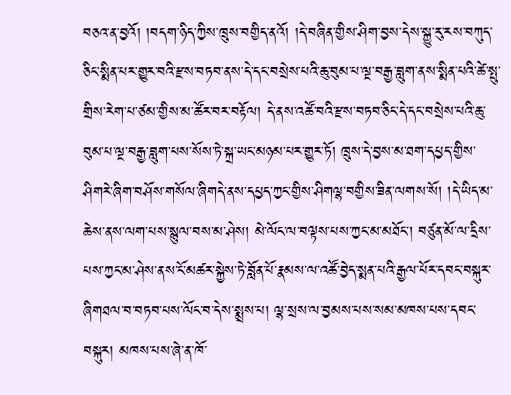བཅའ་ན་བྱའོ། །བདག་ཉིད་ཀྱིས་ཁྲུས་བགྱིད་ནའོ། །དེ་བཞིན་གྱིས་ཤིག་བྱས་དེས་སྐྱུ་རུ་རས་བཀུད་ཅིང་སྨིན་པར་གྱུར་བའི་རྫས་བཏབ་ནས་དེ་དང་བསྲེས་པའི་ཆུ་བུམ་པ་ལྔ་བརྒྱ་བླུག་ནས་སྨིན་པའི་ཚེ་སྤུ་གྲིས་རེག་པ་ཙམ་གྱིས་མ་ཚོར་བར་བརྟོལ། དེ་ནས་འཚོ་བའི་རྫས་བཏབ་ཅིང་དེ་དང་བསྲེས་པའི་ཆུ་བུམ་པ་ལྔ་བརྒྱ་བླུག་པས་སོས་ཏེ་སྐྲ་ཡང་མཉམ་པར་གྱུར་ཏོ། ཁྲུས་དེ་བྱས་མ་ཐག་དཔྱད་གྱིས་ཤིགརེ་ཞིག་བཤོས་གསོལ་ཞིགདེ་ནས་དཔྱད་ཀྱང་གྱིས་ཤིགལྷ་བགྱིས་ཟིན་ལགས་སོ། །དེ་ཡིད་མ་ཆེས་ནས་ལག་པས་སྙུལ་བས་མ་ཤེས། མེ་ལོང་ལ་བལྟས་པས་ཀྱང་མ་མཐོང་། བཙུན་མོ་ལ་དྲིས་པས་ཀྱང་མ་ཤེས་ནས་ངོ་མཚར་སྐྱེས་ཏེ་བློན་པོ་རྣམས་ལ་འཚོ་བྱེད་སྨན་པའི་རྒྱལ་པོར་དབང་བསྐུར་ཞིགཐལ་བ་བཏབ་པས་ལོང་བ་དེས་སྨྲས་པ། ལྷ་སྲས་ལ་བྱམས་པས་སམ་མཁས་པས་དབང་བསྐུར། མཁས་པས་ཞེ་ན་ཁོ་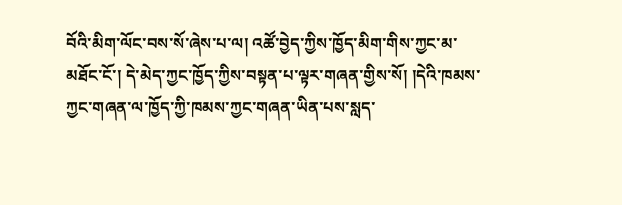བོའི་མིག་ལོང་བས་སོ་ཞེས་པ་ལ། འཚོ་བྱེད་ཀྱིས་ཁྱོད་མིག་གིས་ཀྱང་མ་མཐོང་ངོ་། དེ་མེད་ཀྱང་ཁྱོད་ཀྱིས་བསྟན་པ་ལྟར་གཞན་གྱིས་སོ། །དེའི་ཁམས་ཀྱང་གཞན་ལ་ཁྱོད་ཀྱི་ཁམས་ཀྱང་གཞན་ཡིན་པས་སླད་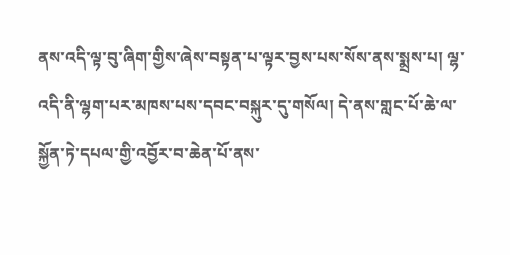ནས་འདི་ལྟ་བུ་ཞིག་གྱིས་ཞེས་བསྟན་པ་ལྟར་བྱས་པས་སོས་ནས་སྨྲས་པ། ལྷ་འདི་ནི་ལྷག་པར་མཁས་པས་དབང་བསྐུར་དུ་གསོལ། དེ་ནས་གླང་པོ་ཆེ་ལ་སྐྱོན་ཏེ་དཔལ་གྱི་འབྱོར་བ་ཆེན་པོ་ནས་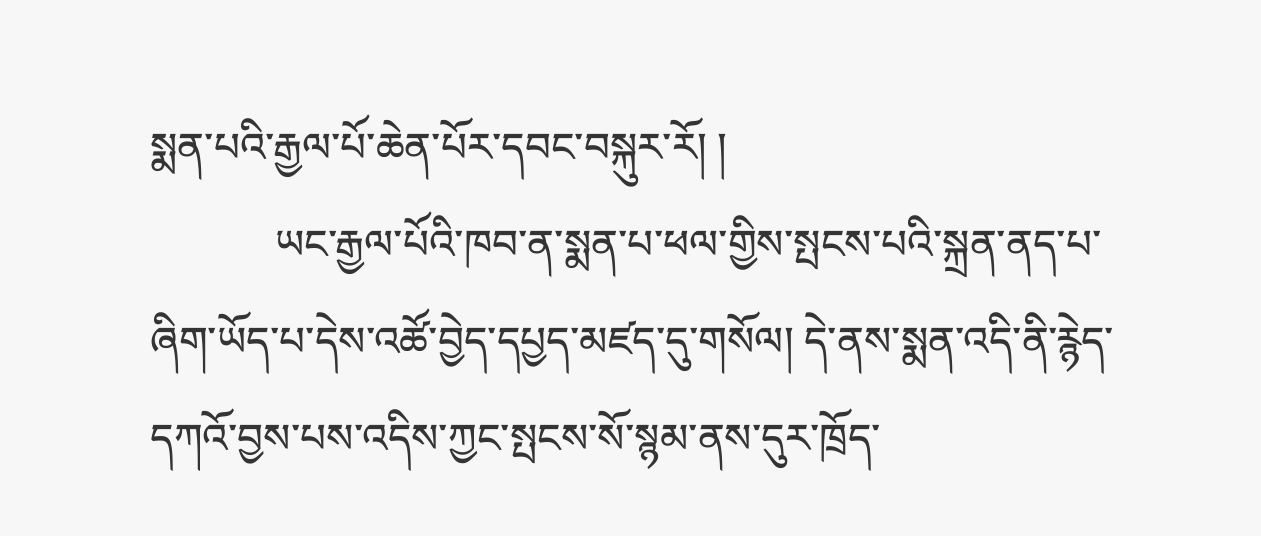སྨན་པའི་རྒྱལ་པོ་ཆེན་པོར་དབང་བསྐུར་རོ། །
            ཡང་རྒྱལ་པོའི་ཁབ་ན་སྨན་པ་ཕལ་གྱིས་སྤངས་པའི་སྐྲན་ནད་པ་ཞིག་ཡོད་པ་དེས་འཚོ་བྱེད་དཔྱད་མཛད་དུ་གསོལ། དེ་ནས་སྨན་འདི་ནི་རྙེད་དཀའོ་བྱས་པས་འདིས་ཀྱང་སྤངས་སོ་སྙམ་ནས་དུར་ཁྲོད་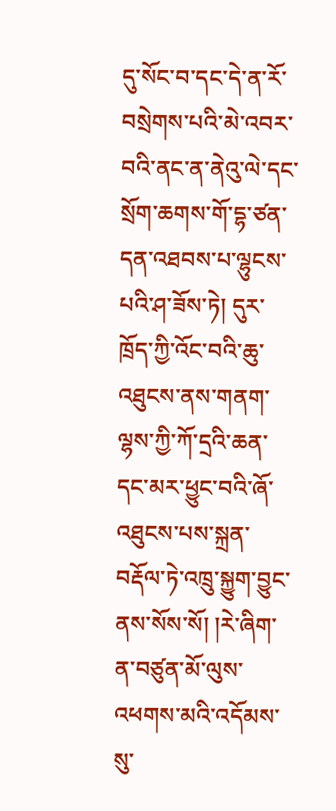དུ་སོང་བ་དང་དེ་ན་རོ་བསྲེགས་པའི་མེ་འབར་བའི་ནང་ན་ནེའུ་ལེ་དང་སྲོག་ཆགས་གོ་དྷ་ཙན་དན་འཐབས་པ་ལྷུངས་པའི་ཤ་ཟོས་ཏེ། དུར་ཁྲོད་ཀྱི་འོང་བའི་ཆུ་འཐུངས་ནས་གནག་ལྷས་ཀྱི་ཀོ་དྲའི་ཆན་དང་མར་ཕྱུང་བའི་ཞོ་འཐུངས་པས་སྐྲན་བརྡོལ་ཏེ་འཁྲུ་སྐྱུག་བྱུང་ནས་སོས་སོ། །རེ་ཞིག་ན་བཙུན་མོ་ལུས་འཕགས་མའི་འདོམས་སུ་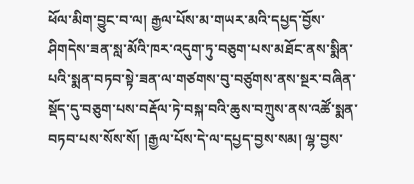ཕོལ་མིག་བྱུང་བ་ལ། རྒྱལ་པོས་མ་གཡར་མའི་དཔྱད་བྱོས་ཤིགདེས་ཟན་སླ་མོའི་ཁར་འདུག་ཏུ་བཅུག་པས་མཐོང་ནས་སྨིན་པའི་སྨན་བཏབ་སྟེ་ཟན་ལ་གཙགས་བུ་བཙུགས་ནས་སྔར་བཞིན་སྡོད་དུ་བཅུག་པས་བརྡོལ་ཏེ་བསྐ་བའི་ཆུས་བཀྲུས་ནས་འཚོ་སྨན་བཏབ་པས་སོས་སོ། །རྒྱལ་པོས་དེ་ལ་དཔྱད་བྱས་སམ། ལྷ་བྱས་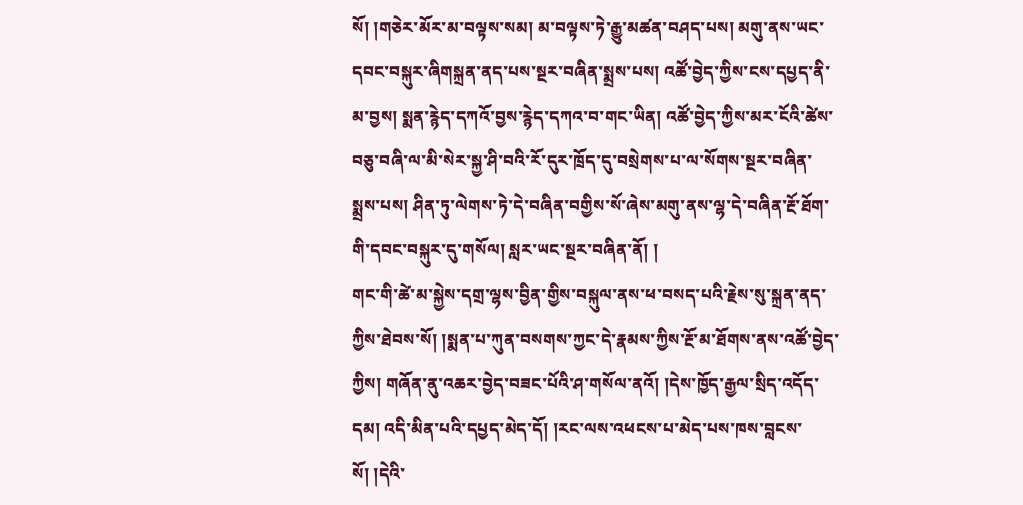སོ། །གཅེར་མོར་མ་བལྟས་སམ། མ་བལྟས་ཏེ་རྒྱུ་མཚན་བཤད་པས། མགུ་ནས་ཡང་དབང་བསྐུར་ཞིགསྐྲན་ནད་པས་སྔར་བཞིན་སྨྲས་པས། འཚོ་བྱེད་ཀྱིས་ངས་དཔྱད་ནི་མ་བྱས། སྨན་རྙེད་དཀའོ་བྱས་རྙེད་དཀའ་བ་གང་ཡིན། འཚོ་བྱེད་ཀྱིས་མར་ངོའི་ཚེས་བཅུ་བཞི་ལ་མི་སེར་སྐྱ་ཤི་བའི་རོ་དུར་ཁྲོད་དུ་བསྲེགས་པ་ལ་སོགས་སྔར་བཞིན་སྨྲས་པས། ཤིན་ཏུ་ལེགས་ཏེ་དེ་བཞིན་བགྱིས་སོ་ཞེས་མགུ་ནས་ལྷ་དེ་བཞིན་རྔོ་ཐོག་གི་དབང་བསྐུར་དུ་གསོལ། སླར་ཡང་སྔར་བཞིན་ནོ། །
གང་གི་ཚེ་མ་སྐྱེས་དགྲ་ལྷས་བྱིན་གྱིས་བསྐུལ་ནས་ཕ་བསད་པའི་རྗེས་སུ་སྐྲན་ནད་ཀྱིས་ཐེབས་སོ། །སྨན་པ་ཀུན་བསགས་ཀྱང་དེ་རྣམས་ཀྱིས་རྔོ་མ་ཐོགས་ནས་འཚོ་བྱེད་ཀྱིས། གཞོན་ནུ་འཆར་བྱེད་བཟང་པོའི་ཤ་གསོལ་ནའོ། །དེས་ཁྱོད་རྒྱལ་སྲིད་འདོད་དམ། འདི་མིན་པའི་དཔྱད་མེད་དོ། །རང་ལས་འཕངས་པ་མེད་པས་ཁས་བླངས་སོ། །དེའི་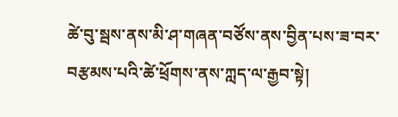ཚེ་བུ་སྦས་ནས་མི་ཤ་གཞན་བཙོས་ནས་བྱིན་པས་ཟ་བར་བརྩམས་པའི་ཚེ་ཕྲོགས་ནས་ཀླད་ལ་རྒྱབ་སྟེ།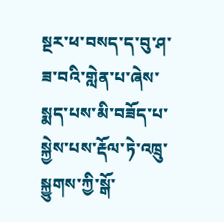སྔར་ཕ་བསད་ད་བུ་ཤ་ཟ་བའི་གླེན་པ་ཞེས་སྨད་པས་མི་བཟོད་པ་སྐྱེས་པས་རྡོལ་ཏེ་འཁྲུ་སྐྱུགས་ཀྱི་སྒོ་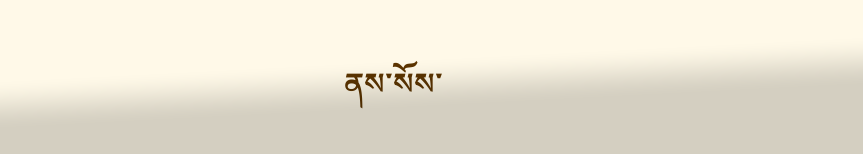ནས་སོས་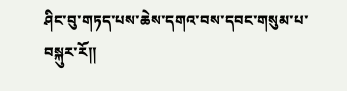ཤིང་བུ་གཏད་པས་ཆེས་དགའ་བས་དབང་གསུམ་པ་བསྐུར་རོ།།